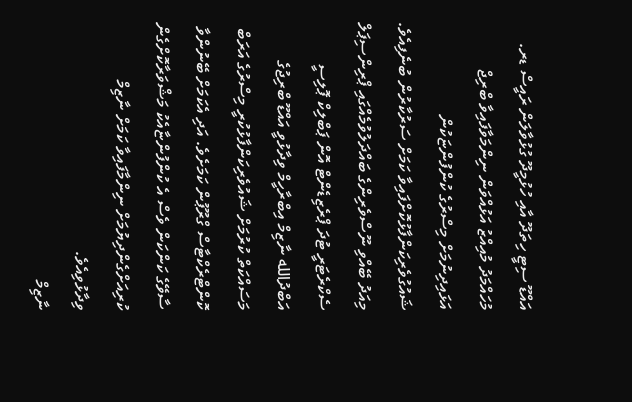އައްޑޫ ސިޓީ ހިތަދޫ އާއި ހުޅުމީދޫ ގުޅުވާލަން ރައީސް ޑރ. މުހައްމަދު މުއިއްޒު އަޅުއްވަން ނިންމަވާފައިވާ ބްރިޖް އަޅައިދިނުމަށް މިސްރުގެ ކުންފުންޏަކުން ޝައުގުވެރިކަންފާޅުކޮށްފައިވާ ކަމަށް ސަރުކާރުން ބުނެފިއެވެ.
މިއަދު ބޭއްވި ނޫސްވެރިންގެ ބައްދަލުވުމެއްގައި ޕްރިންސިޕަލް ސެކްރެޓަރީ ޓުދަ ޕްރެޒިޑެންޓް އޮން ޕަބްލިކް ޕޮލިސީ އަބްދުالله ނާޒިމް އިބްރާހީމް ވިދާޅުވީ އައްޑޫ ބްރިޖުގެ މަސައްކަތް ކުރުމަށް ޝައުވެރިކަންފާޅުކުރީ މިސްރުގެ އަރަބް ކޮންޓްރެކްޓާސް ގްރޫޕުން ކަމަށެވެ. އަދި އެކަމަށް ބޭނުންވާ ސާވޭގެ ކަންކަން ވެސް އެ ކުންފުންޏާއެކު މަޝްވަރާކޮށްގެން ކުރިއަށްގެންދިޔުމަށް ނިންމާފައިވާ ކަމަށް ނާޒިމް ވިދާޅުވިއެވެ.
ނާޒިމް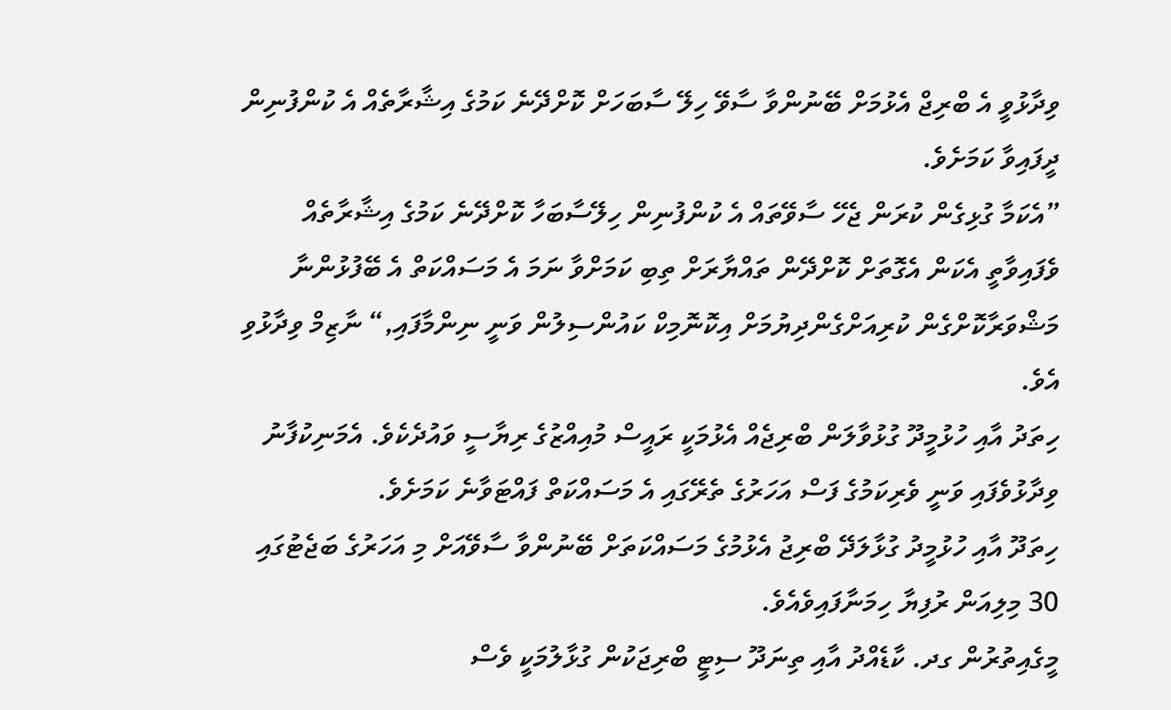ވިދާޅުވީ އެ ބްރިޖް އެޅުމަށް ބޭނުންވާ ސާވޭ ހިލޭ ސާބަހަށް ކޮށްދޭނެ ކަމުގެ އިޝާރާތެއް އެ ކުންފުނިން ދީފައިވާ ކަމަށެވެ.
”އެކަމާ ގުޅިގެން ކުރަން ޖެހޭ ސާވޭތައް އެ ކުންފުނިން ހިލޭސާބަހާ ކޮށްދޭނެ ކަމުގެ އިޝާރާތެއް ވެފައިވާތީ އެކަން އެގޮތަށް ކޮށްދޭން ތައްޔާރަށް ތިބި ކަމަށްވާ ނަމަ އެ މަސައްކަތް އެ ބޭފުޅުންނާ މަޝްވަރާކޮށްގެން ކުރިއަށްގެންދިޔުމަށް އިކޮނޮމިކް ކައުންސިލުން ވަނީ ނިންމާފައި,“ ނާޒިމް ވިދާޅުވި އެވެ.
ހިތަދު އާއި ހުޅުމީދޫ ގުޅުވާލަން ބްރިޖެއް އެޅުމަކީ ރައީސް މުއިއްޒުގެ ރިޔާސީ ވައުދެކެވެ. އެމަނިކުފާނު ވިދާޅުވެފައި ވަނީ ވެރިކަމުގެ ފަސް އަހަރުގެ ތެރޭގައި އެ މަސައްކަތް ފައްޓަވާނެ ކަމަށެވެ.
ހިތަދޫ އާއި ހުޅުމީދު ގުޅާލަދޭ ބްރިޖު އެޅުމުގެ މަސައްކަތަށް ބޭނުންވާ ސާވޭއަށް މި އަހަރުގެ ބަޖެޓުގައި 30 މިލިއަން ރުފިޔާ ހިމަނާފައިވެއެވެ.
މީގެއިތުރުން ގދ. ކާޑެއްދު އާއި ތިނަދޫ ސިޓީ ބްރިޖަކުން ގުޅާލުމަކީ ވެސް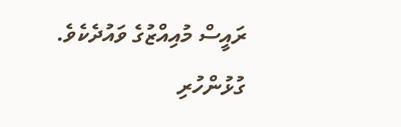ރައީސް މުއިއްޒުގެ ވައުދެކެވެ.
ގުޅުންހުރި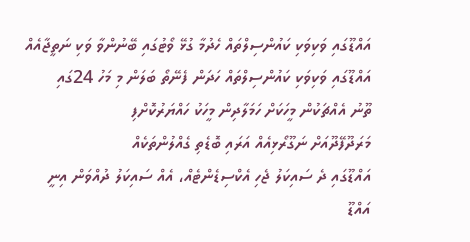އައްޑޫގައި ވަކިވަކި ކައުންސިލްތައް ހެދުމާ ގުޅޭ ވޯޓުގައި ބޭނުންވާ ވަކި ނަތީޖާއެއް
އައްޑޫގައި ވަކިވަކި ކައުންސިލްތައް ހަދަން ފެނޭތޯ ބަލަން މި މަހު 24ގައި
ތޫނު އެއްޗަކުން މީހަކަށް ހަމަލާދިން މީހަކު ހައްޔަރުކޮށްފި
މަރަދޫފޭދޫއަށް ނަގޫރޯޅިއެއް އަރައި ބޮޑެތި ގެއްލުންތަކެއް
އައްޑޫގައި ދެ ސައިކަލު ޖެހި އެކްސިޑެންޓެއް، އެއް ސައިކަލު ދުއްވަން އިނީ
އައްޑޫ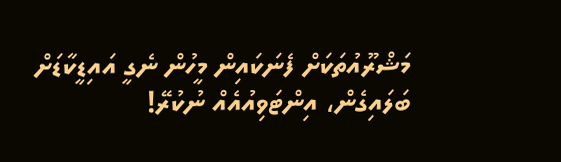މަޝްރޫއުތަކަށް ފެނަކައިން މީހުން ނެގީ އައިޑީކާޑަށް ބަލައިގެން، އިންޓަވިއުއެއް ނުކުރޭ!